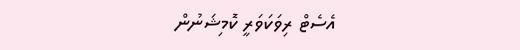އެސެޓް ރިވަކަވަރީ ކޮމިޝަނުން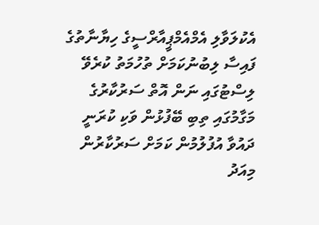އެކުލަވާލި އެމްއެމްޕީއާރްސީގެ ހިޔާނާތުގެ ފައިސާ ލިބުނުކަމަށް ތުހުމަތު ކުރެވޭ ލިސްޓުގައި ނަން އޮތް ސަރުކާރުގެ މަގާމުގައި ތިބި ބޭފުޅުން ވަކި ކުރަނީ ދައުވާ އުފުލުމުން ކަމަށް ސަރުކާރުން މިއަދު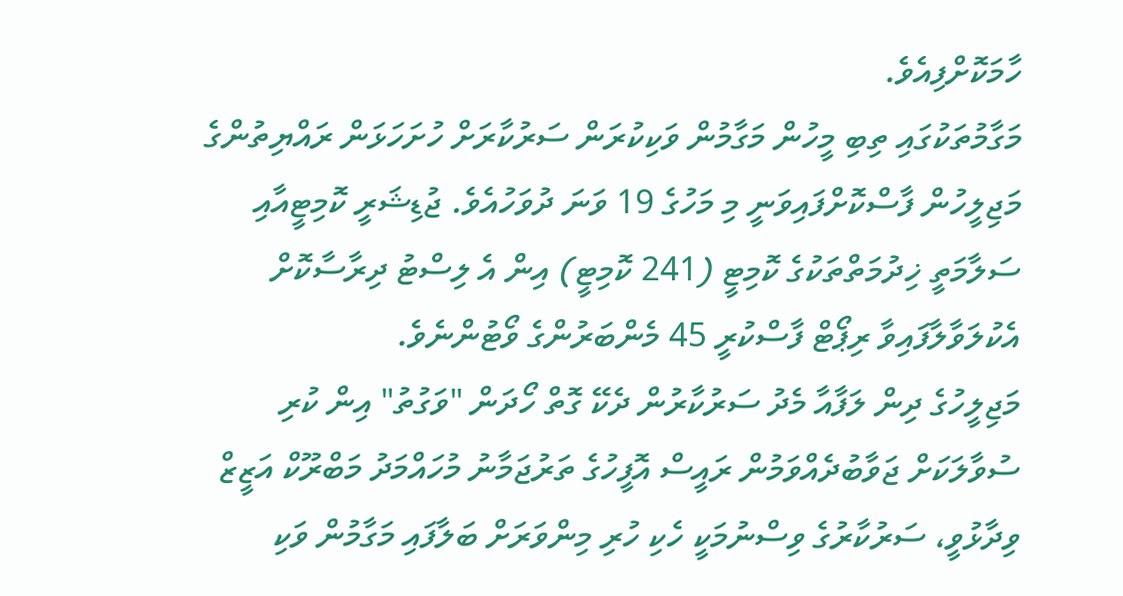ހާމަކޮށްފިއެވެ.
މަގާމުތަކުގައި ތިބި މީހުން މަގާމުން ވަކިކުރަން ސަރުކާރަށް ހުށަހަޅަން ރައްޔިތުންގެ މަޖިލީހުން ފާސްކޮށްފައިވަނީ މި މަހުގެ 19 ވަނަ ދުވަހުއެވެ. ޖުޑިޝަރީ ކޮމިޓީއާއި ސަލާމަތީ ޚިދުމަތްތަކުގެ ކޮމިޓީ (241 ކޮމިޓީ) އިން އެ ލިސްޓު ދިރާސާކޮށް އެކުލަވާލާފައިވާ ރިޕޯޓް ފާސްކުރީ 45 މެންބަރުންގެ ވޯޓުންނެވެ.
މަޖިލީހުގެ ދިން ލަފާއާ މެދު ސަރުކާރުން ދެކޭ ގޮތް ހޯދަން "ވަގުތު" އިން ކުރި ސުވާލަކަށް ޖަވާބުދެއްވަމުން ރައީސް އޮފީހުގެ ތަރުޖަމާނު މުހައްމަދު މަބްރޫކް އަޒީޒް ވިދާޅުވީ، ސަރުކާރުގެ ވިސްނުމަކީ ހެކި ހުރި މިންވަރަށް ބަލާފައި މަގާމުން ވަކި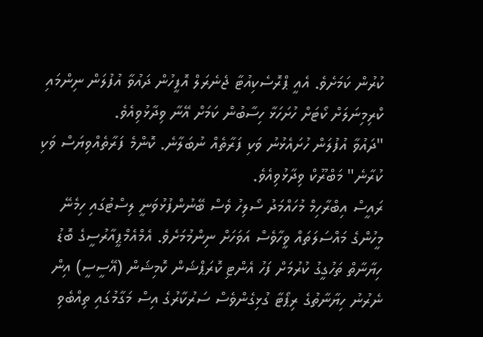ކުރުން ކަމަށެވެ. އެއީ ޕްރޮސެކިއުޓާ ޖެނެރަލް އޮފީހުން ދައުވާ އުފުލަން ނިންމައި ކްރިމިނަލަށް ކޯޓަށް ހުށަހަޅާ ހިސާބުން ކަމަށް އޭނާ ވިދާޅުވިއެވެ.
"ދައުވާ އުފުލަން ހުށައެޅުނު ވަކި ފަރާތެއް ނުބަލާނެ. ކޮންމެ ފަރާތެއްވިޔަސް ވަކި ކުރާނެ" މަބްރޫކް ވިދާޅުވިއެވެ.
ރައީސް އިބްރާހިމް މުހައްމަދު ސޯލިހު ވެސް ބޭނުންފުޅުވަނީ ލިސްޓުގައި ހިމެނޭ މީހުންގެ މައްސަލަތައް ވީހާވެސް އަވަހަށް ނިންމުމަށެވެ. އެމްއެމްޕީއާރުސީގެ ބޮޑު ހިޔާނާތް ތަހުގީގު ކުރުމަށް ފަހު އެންޓި ކޮރަޕްޝަން ކޮމިޝަން (އޭސީސީ) އިން ނެރުނު ހިޔާނާތުގެ ރިޕޯޓާ ގުޅިގެންވެސް ސަރުކާރުގެ އިސް މަގާމުގައި ތިއްބެވި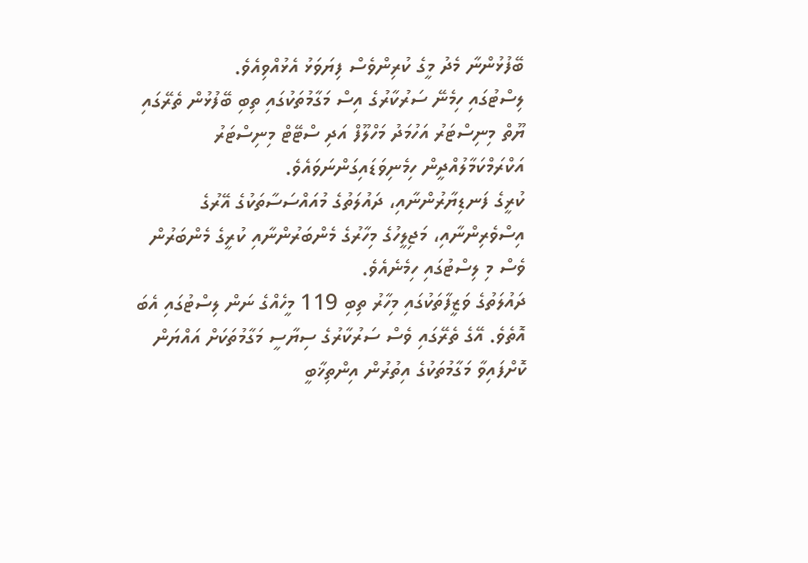ބޭފުޅުންނާ މެދު މީގެ ކުރިންވެސް ފިޔަވަޅު އެޅުއްވިއެވެ.
ލިސްޓުގައި ހިމެނޭ ސަރުކާރުގެ އިސް މަގާމުތަކުގައި ތިބި ބޭފުޅުން ތެރޭގައި ޔޫތް މިނިސްޓަރު އަހުމަދު މަހްލޫފް އަދި ސްޓޭޓް މިނިސްޓަރު އަކްރަމްކަމާލުއްދީން ހިމެނިވަޑައިގަންނަވައެވެ.
ކުރީގެ ފަނޑިޔާރުންނާއި، ދައުލަތުގެ މުއައްސަސާތަކުގެ އޭރުގެ އިސްވެރިންނާއި، މަޖިލީހުގެ މިހާރުގެ މެންބަރުންނާއި ކުރީގެ މެންބަރުން ވެސް މި ލިސްޓުގައި ހިމެނެއެވެ.
ދައުލަތުގެ ވަޒީފާތަކުގައި މިހާރު ތިބި 119 މީހެއްގެ ނަން ލިސްޓުގައި އެބަ އޮތެވެ. އޭގެ ތެރޭގައި ވެސް ސަރުކާރުގެ ސިޔާސީ މަގާމުތަކަށް އައްޔަން ކޮށްފައިވާ މަގާމުތަކުގެ އިތުރުން އިންތިޚާބީ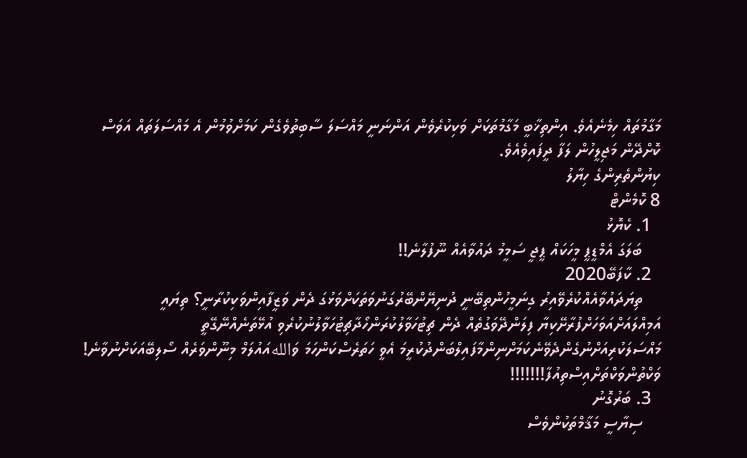މަގާމުތައް ހިމެނެއެވެ. އިންތިޚާބީ މަގާމުތަކަށް ވަކިކުރެވެން އަންނަނީ މައްސަލަ ސާބިތުވެގެން ކަމަށްވުމުން އެ މައްސަލަތައް އަވަސް ކޮށްދޭން މަޖިލީހުން ލަފާ ދީފައިވެއެވެ.
ކިޔުންތެރިންގެ ހިޔާލު
8 ކޮމެންޓް
  1. ކެޔޮޅު
    ބަލަގަ އެމްޑީޕީ މީހަކައް ޕީޖީ ސަމީމު ދައުވާއެއް ނޫފުލާނެ!!
  2. ކާފަބޭ2020
    ތިޔަދައުވާއެއްކުރެވޭއިރު ގިނަމީހުންތިބޭނީ ދުނިޔޭންބޭރުގަނުވަތަކަށްވަޅުގަ ދެން ވަޒީފާއިންވަކިކުރާނީ؟ ތިޔައީ އަމިއްލައަށްއަވަހަށްފުރާށޭކިޔާ ފިލަންދޭވަގުތެއް ދެން ޗިޓުހަވާލުކުރަންހޯދާޗިޓުހަވާލުނުކުރެވި އުޅޭތަނެއްނޭގޭތީ މައްސަލަކުރިއަށްނުގެންދެވޭނެކަމަށްނިންމާފައިލްބަންދުކުރީމަ އެވީ ހަތަރެސްކަންހަމަ ވަاللهއައުލަމް މިނޫންވަރެއް ސޯލިބޭއަކަށްނުވާނެ! ވަކްތުންވަކްތަށްއިސްތިއުފާ!!!!!!!
  3. ބަރުގޮނު
    ސިޔާސީ މަޤާމްތަކުންވެސް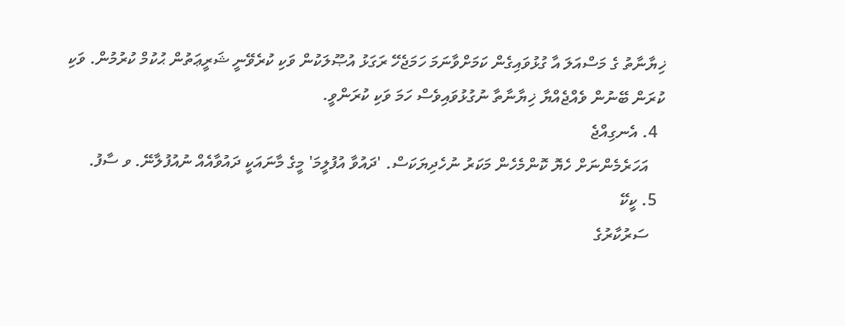ޚިޔާނާތު ގެ މަސްއަލަ އާ ގުޅުވައިގެން ކަމަށްވާނަމަ ހަމަޖެހޭ ރަގަޅު އުޞޫލަކުން ވަކި ކުރެވޭނީ ޝަރީޢަތުން ޙުކުމް ކުރުމުން. ވަކި ކުރަން ބޭނުން ވެއްޖެއްޔާ ޚިޔާނާތާ ނުގުޅުވައިވެސް ހަމަ ވަކި ކުރަންވީ.
  4. އެނގިއްޖެ
    އަހަރެމެންނަށް ހެޔޮ ކޮންމެހެން މަކަރު ނުހެދިޔަކަސް. 'ދައުވާ އުފުލީމަ' މީގެ މާނައަކީ ދައުވާއެއް ނުއުފުލާނޭ. ވ ސާފު.
  5. ކީކޭ
    ސަރުކާރުގެ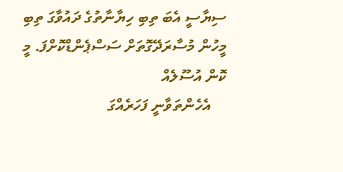ސިޔާސީ އެބަ ތިބި ހިޔާނާތުގެ ދައުވާގަ ތިބި މީހުން މުސާރަދޭގޮތަށް ސަސްޕެންޑްކޮށްފަ. މީ ކޮން އުސޫލެއް
    އެހެންތަވާނީ ފަހަރެއްގަ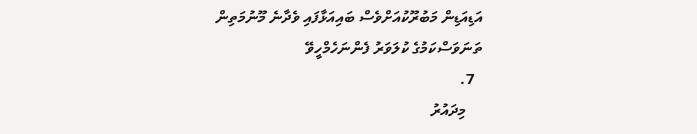އަޑިއަޑިން މަބުރޫކުއަށްވެސް ބައިއަޅާފައި ވެދާނެ މޫނުމަތިން ތަނަވަސްކަމުގެ ކުލަވަރު ފެންނަހެމްހީވޭ
  7.
    މިދައުރު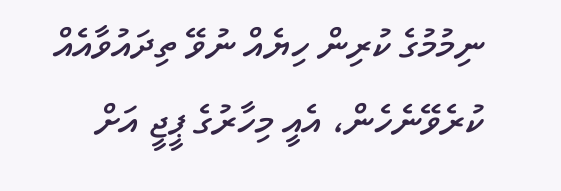ނިމުމުގެ ކުރިން ހިޔެއް ނުވޭ ތިދައުވާއެއް ކުރެވޭނެހެން، އެއީ މިހާރުގެ ޕީޖީ އަށް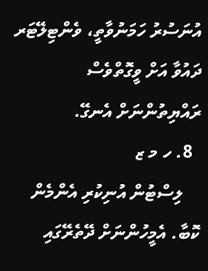އުނަސުރު ހަމަނުވާތީ، ވެންޓިލޭޓަރ ދައުވާ އަށް ވީގޮތްވެސް ރައްޔިތުންނަށް އެނގޭ.
  8. ހ މ ޒ
    ލިސްޓުން އުނިކުރި އެންމެން ކޮބާ. އެމީހުންނަށް ދޭތެރޭގައި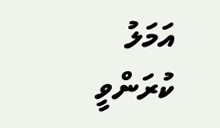އަމަލު ކުރަންވީ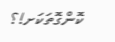ކޮންގޮތަކަށ!؟